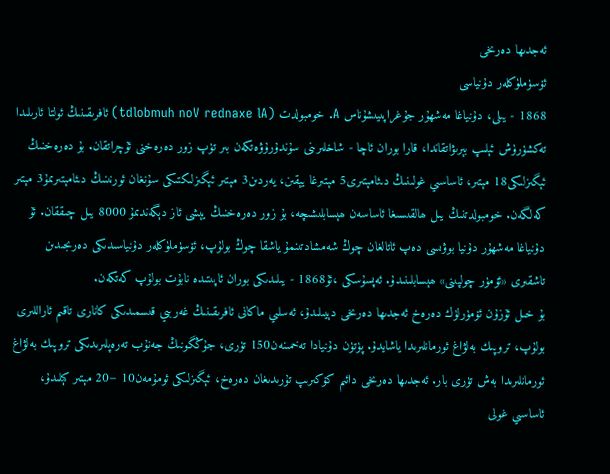ئەجدىھا دەرىخى
ئۆسۈملۈكلەر دۇنياسى
1868 - يىلى، دۇنياغا مەشھۇر جۇغراپىيىشۇناس A. خومبولدت (tdlobmuh noV rednaxe lA) ئافرىقىنىڭ ئولتا ئارىلىدا تەكشۈرۈش ئېلىپ بېرىۋاتقاندا، قارا بوران ئاچا - شاخلىرىنى سۇندۇرۇۋەتكەن بىر تۈپ زور دەرەخنى ئۇچراتقان. بۇ دەرەخنىڭ ئېگىزلىكى18 مېتىر، ئاساسىي غولىنىڭ دىئامېتىرى5 مېتىرغا يېقىن، يەردىن3 مېتىر ئېگىزلىكتىكى سۇنغان ئورنىنىڭ دىئامېتىرىمۇ3 مېتىر كەلگەن. خومبولدتنىڭ يىل ھالقىسىغا ئاساسەن ھېسابلىشىچە، بۇ زور دەرەخنىڭ يېشى ئاز دېگەندىمۇ 8000 يىل چىققان. ئۇ دۇنياغا مەشھۇر دۇنيا بوۋىسى دەپ ئاتالغان چوڭ شەمشادتىنمۇ ياشقا چوڭ بولۇپ، ئۆسۈملۈكلەر دۇنياسىدىكى دەرىجىدىن تاشقىرى «ئۆمۈر چولپىنى» ھېسابلىنىدۇ. ئەپسۇسكى ،ئۇ1868 - يىلىدىكى بوران ئاپىتىدە نابۇت بولۇپ كەتكەن.
بۇ خىل ئۇزۇن ئۆمۈرلۈك دەرەخ ئەجدىھا دەرىخى دېيىلىدۇ، ئەسلىي ماكانى ئافرىقىنىڭ غەربىي قىسمىدىكى كانارى تاقىم ئاراللىرى بولۇپ، تروپىك بەلۋاغ ئورمانلىرىدا ياشايدۇ. پۈتۈن دۇنيادا تەخمىنەن150 تۈرى، جۇڭگونىڭ جەنۇب تەرەپلىرىدىكى تروپىك بەلۋاغ ئورمانلىرىدا بەش تۈرى بار. ئەجدىھا دەرىخى دائىم كۆكىرىپ تۇرىدىغان دەرەخ، ئېگىزلىكى ئومۇمەن10 −20 مېتىر كېلىدۇ، ئاساسىي غولى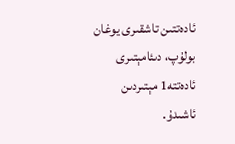ئادەتتىن تاشقىرى يوغان بولۇپ، دىئامېتىرى ئادەتتە1 مېتىردىن ئاشىدۇ.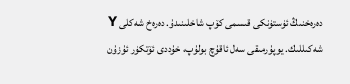دەرەخنىڭ ئۈستۈنكى قىسمى كۆپ شاخلىنىدۇ. دەرەخ شەكلى Y شەكىللىك. يوپۇرمىقى سەل ئاقۇچ بولۇپ، خۇددى ئۆتكۈر ئۇزۇن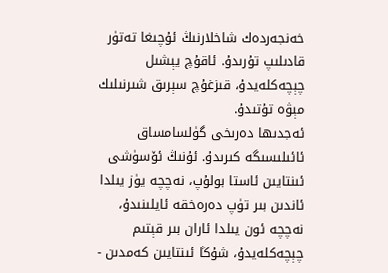خەنجەردەك شاخلارنىڭ ئۇچىغا تەتۈر قادىلىپ تۇرىدۇ. ئاقۇچ يېشىل چېچەكلەيدۇ، قىزغۇچ سېرىق شىرنىلىك مېۋە تۇتىدۇ.
ئەجدىھا دەرىخى گۈلسامساق ئائىلىسىگە كىرىدۇ. ئۇنىڭ ئۆسۈشى ئىنتايىن ئاستا بولۇپ، نەچچە يۈز يىلدا ئاندىن بىر تۈپ دەرەخقە ئايلىنىدۇ، نەچچە ئون يىلدا ئاران بىر قېتىم چېچەكلەيدۇ، شۇڭا ئىنتايىن كەمدىن -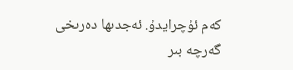كەم ئۇچرايدۇ. ئەجدىھا دەرىخى گەرچە بىر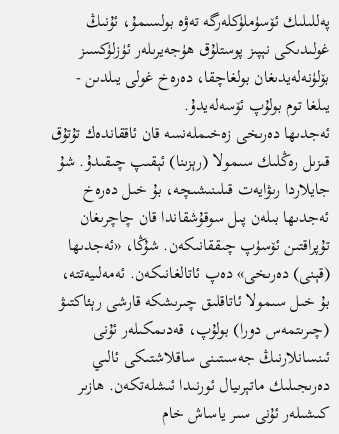پەللىلىك ئۆسۈملۈكلەرگە تەۋە بولسىمۇ، ئۇنىڭ غولىدىكى نېپىز پوستلۇق ھۈجەيرىلەر ئۈزلۈكسىز بۆلۈنەلەيدىغان بولغاچقا، دەرەخ غولى يىلدىن - يىلغا توم بولۇپ ئۆسەلەيدۇ.
ئەجدىھا دەرىخى زەخىملەنسە قان ئاققاندەك تۇتۇق قىزىل رەڭلىك سىمولا (رېزىنا) ئېقىپ چىقىدۇ. شۇ جايلاردا رىۋايەت قىلىنىشىچە، بۇ خىل دەرەخ ئەجدىھا بىلەن پىل سوقۇشقاندا قان چاچرىغان تۇپراقتىن ئۆسۈپ چىققانىكەن. شۇڭا، «ئەجدىھا (قېنى) دەرىخى» دەپ ئاتالغانىكەن. ئەمەلىيەتتە، بۇ خىل سىمولا ئاتاقلىق چىرىشكە قارشى رېئاكتىۋ (چىرىتمەس دورا) بولۇپ، قەدىمكىلەر ئۇنى ئىنسانلارنىڭ جەسىتىنى ساقلاشتىكى ئالىي دەرىجىلىك ماتېرىيال ئورنىدا ئىشلەتكەن. ھازىر كىشىلەر ئۇنى سىر ياساش خام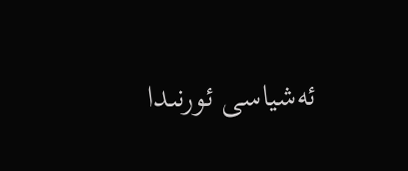ئەشياسى ئورنىدا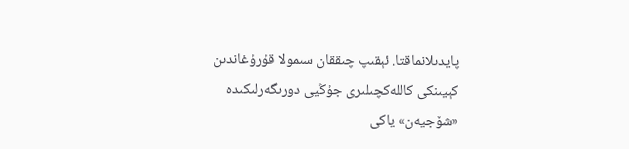پايدىلانماقتا. ئېقىپ چىققان سىمولا قۇرۇغاندىن كېيىنكى كاللەكچىلىرى جۇڭيى دورىگەرلىكىدە «شۆجيەن» ياكى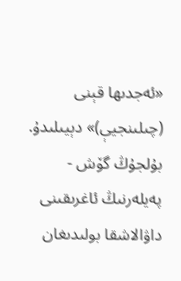«ئەجدىھا قېنى (چىلىنجيې)» دېيىلىدۇ. بۇلجۇڭ گۆش - پەيلەرنىڭ ئاغرىقىنى داۋالاشقا بولىدىغان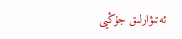ئەتىۋارلىق جۇڭيى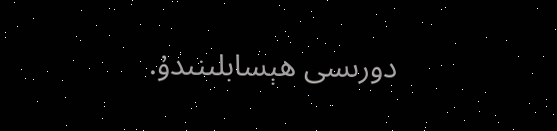دورىسى ھېسابلىنىدۇ.